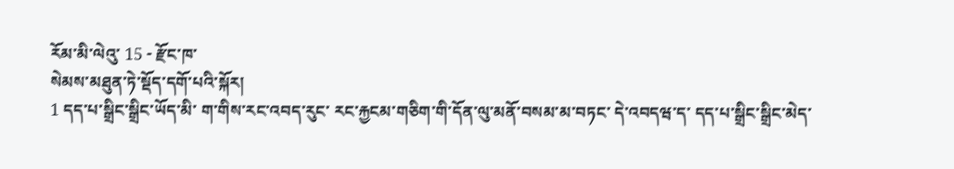རོམ་མི་ལེའུ་ 15 - རྫོང་ཁ་
སེམས་མཐུན་ཏེ་སྡོད་དགོ་པའི་སྐོར།
1 དད་པ་སྒྲིང་སྒྲིང་ཡོད་མི་ ག་གིས་རང་འབད་རུང་ རང་རྐྱངམ་གཅིག་གི་དོན་ལུ་མནོ་བསམ་མ་བཏང་ དེ་འབདཝ་ད་ དད་པ་སྒྲིང་སྒྲིང་མེད་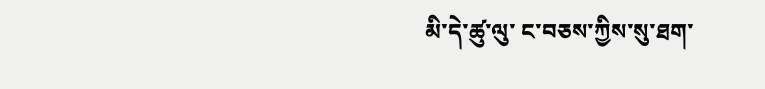མི་དེ་ཚུ་ལུ་ ང་བཅས་ཀྱིས་སུ་ཐག་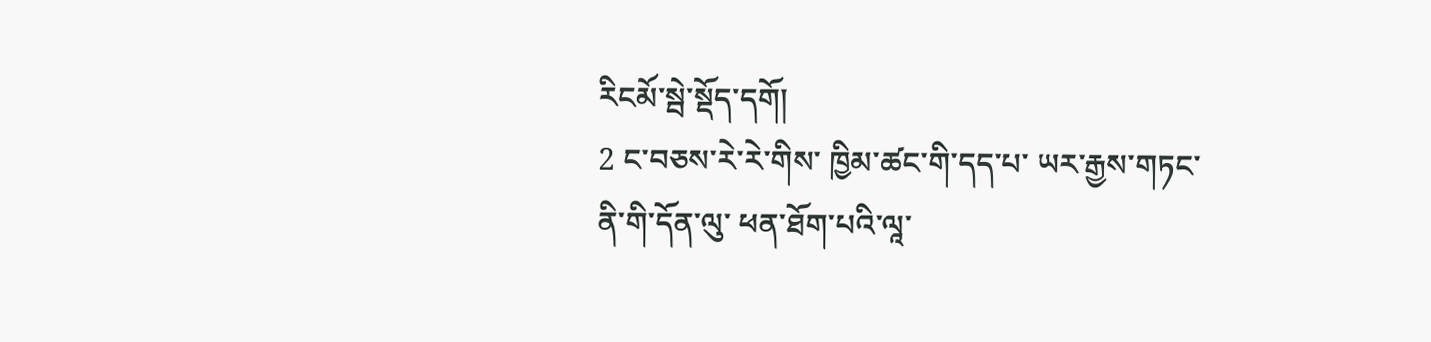རིངམོ་སྦེ་སྡོད་དགོ།
2 ང་བཅས་རེ་རེ་གིས་ ཁྱིམ་ཚང་གི་དད་པ་ ཡར་རྒྱས་གཏང་ནི་གི་དོན་ལུ་ ཕན་ཐོག་པའི་ལཱ་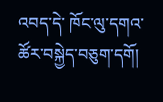འབད་དེ་ ཁོང་ལུ་དགའ་ཚོར་བསྐྱེད་བཅུག་དགོ།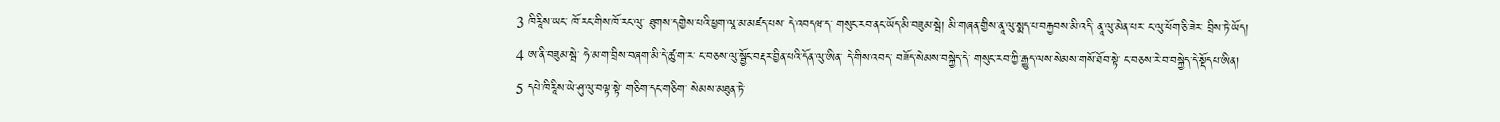3 ཁིརཱིས་ཡང་ ཁོ་རང་གིས་ཁོ་རང་ལུ་ ཐུགས་དགྱེས་པའི་ཕྱག་ལཱ་མ་མཛད་པས་ དེ་འབདཝ་ད་ གསུང་རབ་ནང་ཡོད་མི་བཟུམ་སྦེ། མི་གཞན་གྱིས་ནཱ་ལུ་སྨད་པ་བརྐྱབས་མི་འདི་ ནཱ་ལུ་མེན་པར་ ང་ལུ་ཕོག་ཅི་ཟེར་ བྲིས་ཏེ་ཡོད།
4 ཨ་ནི་བཟུམ་སྦེ་ ཧེ་མ་ག་བྲིས་བཞག་མི་དེ་ཚུ་ག་ར་ ང་བཅས་ལུ་སྦྱོང་བརྡར་བྱིན་པའི་དོན་ལུ་ཨིན་ དེ་གིས་འབད་ བཟོད་སེམས་བསྐྱེད་དེ་ གསུང་རབ་ཀྱི་རྒྱུད་ལས་སེམས་གསོ་ཐོབ་སྟེ་ ང་བཅས་རེ་བ་བསྐྱེད་དེ་སྡོདཔ་ཨིན།
5 དཔེ་ཁིརཱིས་ཡེ་ཤུ་ལུ་བལྟ་སྟེ་ གཅིག་དང་གཅིག་ སེམས་མཐུན་ཏེ་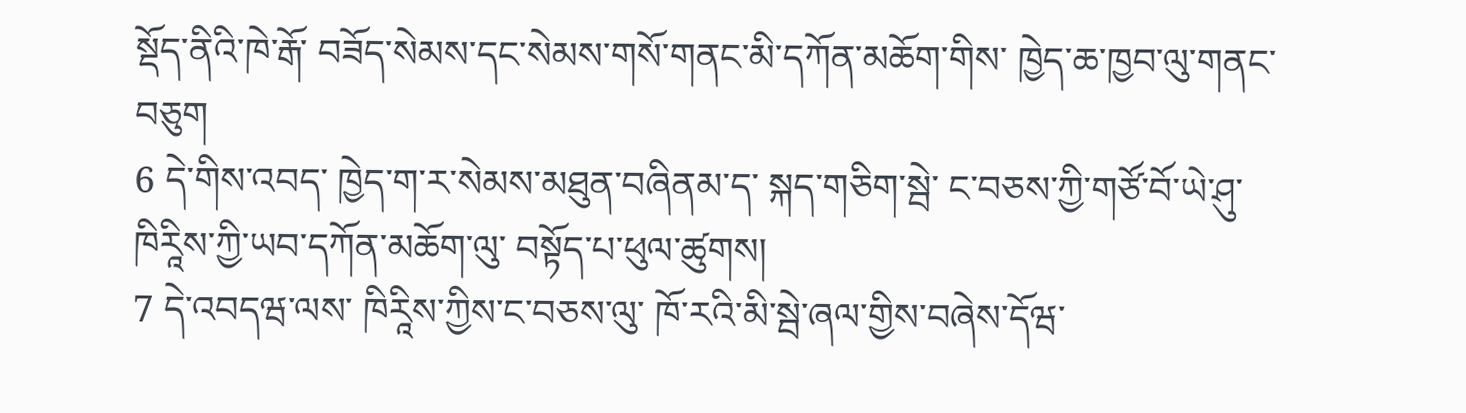སྡོད་ནིའི་ཁེ་རྒོ་ བཟོད་སེམས་དང་སེམས་གསོ་གནང་མི་དཀོན་མཆོག་གིས་ ཁྱེད་ཆ་ཁྱབ་ལུ་གནང་བཅུག
6 དེ་གིས་འབད་ ཁྱེད་ག་ར་སེམས་མཐུན་བཞིནམ་ད་ སྐད་གཅིག་སྦེ་ ང་བཅས་ཀྱི་གཙོ་བོ་ཡེ་ཤུ་ཁིརཱིས་ཀྱི་ཡབ་དཀོན་མཆོག་ལུ་ བསྟོད་པ་ཕུལ་ཚུགས།
7 དེ་འབདཝ་ལས་ ཁིརཱིས་ཀྱིས་ང་བཅས་ལུ་ ཁོ་རའི་མི་སྦེ་ཞལ་གྱིས་བཞེས་དོཝ་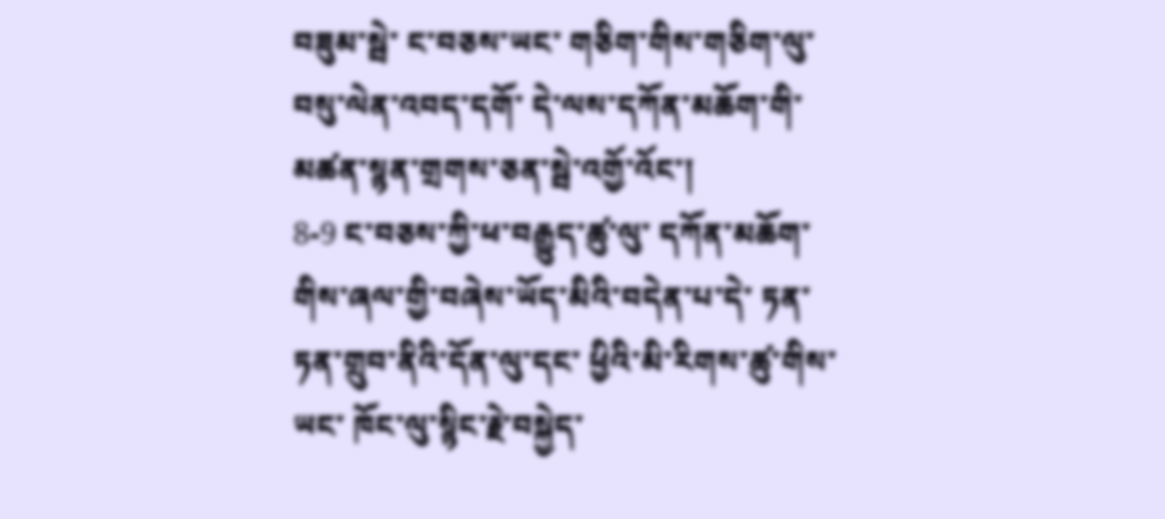བཟུམ་སྦེ་ ང་བཅས་ཡང་ གཅིག་གིས་གཅིག་ལུ་བསུ་ལེན་འབད་དགོ་ དེ་ལས་དཀོན་མཆོག་གི་མཚན་སྙན་གྲགས་ཅན་སྦེ་འགྱོ་འོང་།
8-9 ང་བཅས་ཀྱི་ཕ་བརྒྱུད་ཚུ་ལུ་ དཀོན་མཆོག་གིས་ཞལ་གྱི་བཞེས་ཡོད་མིའི་བདེན་པ་དེ་ ཏན་ཏན་གྲུབ་ནིའི་དོན་ལུ་དང་ ཕྱིའི་མི་རིགས་ཚུ་གིས་ཡང་ ཁོང་ལུ་སྙིང་རྗེ་བསྐྱེད་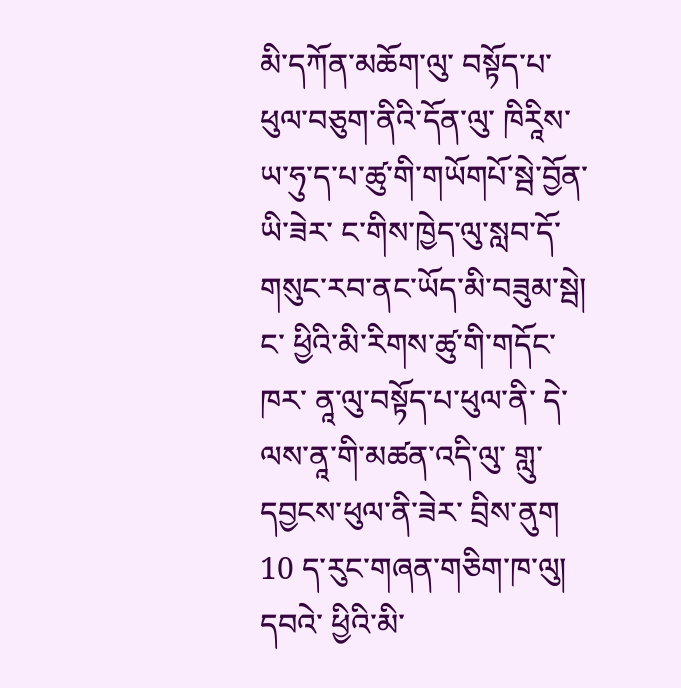མི་དཀོན་མཆོག་ལུ་ བསྟོད་པ་ཕུལ་བཅུག་ནིའི་དོན་ལུ་ ཁིརཱིས་ ཡ་ཧུ་ད་པ་ཚུ་གི་གཡོགཔོ་སྦེ་བྱོན་ཡི་ཟེར་ ང་གིས་ཁྱེད་ལུ་སླབ་དོ་ གསུང་རབ་ནང་ཡོད་མི་བཟུམ་སྦེ། ང་ ཕྱིའི་མི་རིགས་ཚུ་གི་གདོང་ཁར་ ནཱ་ལུ་བསྟོད་པ་ཕུལ་ནི་ དེ་ལས་ནཱ་གི་མཚན་འདི་ལུ་ གླུ་དབྱངས་ཕུལ་ནི་ཟེར་ བྲིས་ནུག
10 ད་རུང་གཞན་གཅིག་ཁ་ལུ། དབའེ་ ཕྱིའི་མི་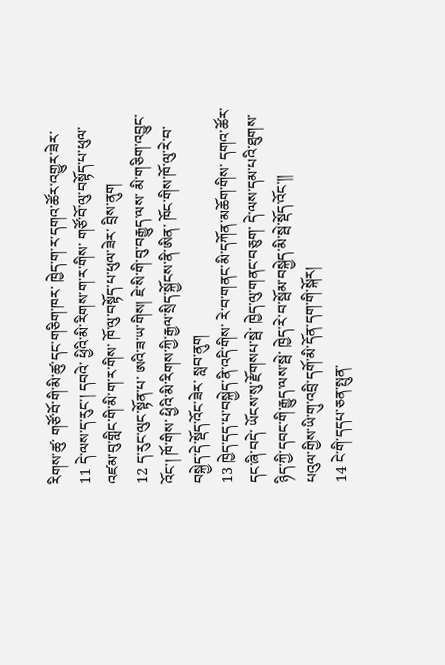རིགས་ཚུ་ གཙོ་བོ་གི་མི་ཚུ་དང་གཅིག་ཁར་ ཁྱེད་ག་ར་དགའ་ཚོར་འགྱུར་ཟེར་
11 དེ་ལས་ད་རུང་། དབའེ་ ཕྱིའི་མི་རིགས་ག་ར་གིས་ གཙོ་བོ་ལུ་བསྟོད་པ་ཕུལ་ འཛམ་བུ་གླིང་གི་མི་ག་ར་གིས་ ཁོ་ལུ་བསྟོད་པ་ཕུལ་ཟེར་ བྲིས་ནུག
12 ད་རུང་ལུང་སྟོན་པ་ ཨའི་ཟ་ཡ་གིས། ཇེ་སི་གི་བུ་བརྒྱུད་ལས་ མི་གཅིག་འབྱུང་འོང་། ཁོ་གིས་ ཕྱིའི་མི་རིགས་ཀྱི་རྒྱལ་སྲིད་སྐྱོངས་ནི་ཨིན་ ཁོང་གིས་ཁོ་ལུ་རེ་བ་བསྐྱེད་དེ་སྡོད་འོང་ཟེར་ སླབ་ནུག
13 ཁྱེད་དད་པ་བསྐྱེད་ནི་འདི་གིས་ རེ་བ་གནང་མི་དཀོན་མཆོག་གིས་ དགའ་ཚོར་དང་ཞི་བདེ་ ཡོངས་སུ་རྫོགསཔ་སྦེ་ ཁྱེད་ལུ་གནང་བཅུག་ དེ་ལས་དམ་པའི་ཐུགས་ཉིད་ཀྱི་དབང་གི་རྒྱུད་ལས་སྦེ་ ཁྱེད་རེ་བ་སྦོམ་བསྐྱེད་མི་སྦེ་སྡོད་འོང་།།
པའུལ་གྱིས་ཡི་གུ་འབྲི་དགོ་མི་དོན་དག་གི་སྐོར།
14 ངེ་གི་དདཔ་ཅན་སྤུན་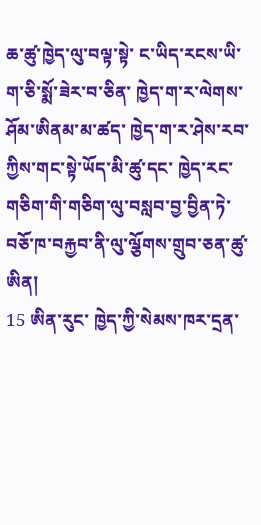ཆ་ཚུ་ཁྱེད་ལུ་བལྟ་སྟེ་ ང་ཡིད་རངས་ཡི་ ག་ཅི་སྨོ་ཟེར་བ་ཅིན་ ཁྱེད་ག་ར་ལེགས་ཤོམ་ཨིནམ་མ་ཚད་ ཁྱེད་ག་ར་ཤེས་རབ་ཀྱིས་གང་སྟེ་ཡོད་མི་ཚུ་དང་ ཁྱེད་རང་གཅིག་གི་གཅིག་ལུ་བསླབ་བྱ་བྱིན་ཏེ་ བཅོ་ཁ་བརྐྱབ་ནི་ལུ་ལྕོགས་གྲུབ་ཅན་ཚུ་ཨིན།
15 ཨིན་རུང་ ཁྱེད་ཀྱི་སེམས་ཁར་དྲན་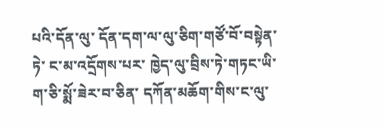པའི་དོན་ལུ་ དོན་དག་ལ་ལུ་ཅིག་གཙོ་བོ་བསྟེན་ཏེ་ ང་མ་འདྲོགས་པར་ ཁྱེད་ལུ་བྲིས་ཏེ་གཏང་ཡི་ ག་ཅི་སྨོ་ཟེར་བ་ཅིན་ དཀོན་མཆོག་གིས་ང་ལུ་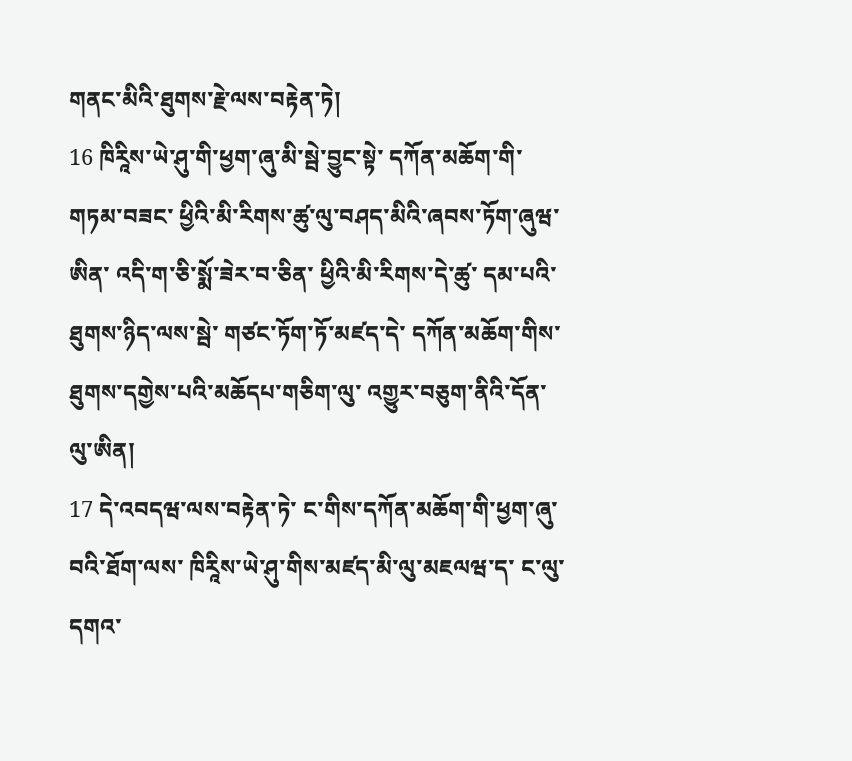གནང་མིའི་ཐུགས་རྗེ་ལས་བརྟེན་ཏེ།
16 ཁིརཱིས་ཡེ་ཤུ་གི་ཕྱག་ཞུ་མི་སྦེ་བྱུང་སྟེ་ དཀོན་མཆོག་གི་གཏམ་བཟང་ ཕྱིའི་མི་རིགས་ཚུ་ལུ་བཤད་མིའི་ཞབས་ཏོག་ཞུཝ་ཨིན་ འདི་ག་ཅི་སྨོ་ཟེར་བ་ཅིན་ ཕྱིའི་མི་རིགས་དེ་ཚུ་ དམ་པའི་ཐུགས་ཉིད་ལས་སྦེ་ གཙང་ཏོག་ཏོ་མཛད་དེ་ དཀོན་མཆོག་གིས་ཐུགས་དགྱེས་པའི་མཆོདཔ་གཅིག་ལུ་ འགྱུར་བཅུག་ནིའི་དོན་ལུ་ཨིན།
17 དེ་འབདཝ་ལས་བརྟེན་ཏེ་ ང་གིས་དཀོན་མཆོག་གི་ཕྱག་ཞུ་བའི་ཐོག་ལས་ ཁིརཱིས་ཡེ་ཤུ་གིས་མཛད་མི་ལུ་མཇལཝ་ད་ ང་ལུ་དགའ་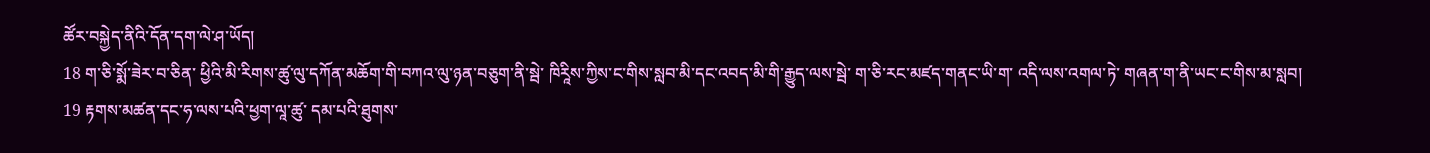ཚོར་བསྐྱེད་ནིའི་དོན་དག་ལེ་ཤ་ཡོད།
18 ག་ཅི་སྨོ་ཟེར་བ་ཅིན་ ཕྱིའི་མི་རིགས་ཚུ་ལུ་དཀོན་མཆོག་གི་བཀའ་ལུ་ཉན་བཅུག་ནི་སྦེ་ ཁིརཱིས་ཀྱིས་ང་གིས་སླབ་མི་དང་འབད་མི་གི་རྒྱུད་ལས་སྦེ་ ག་ཅི་རང་མཛད་གནང་ཡི་ག་ འདི་ལས་འགལ་ཏེ་ གཞན་ག་ནི་ཡང་ང་གིས་མ་སླབ།
19 རྟགས་མཚན་དང་ཧ་ལས་པའི་ཕྱག་ལཱ་ཚུ་ དམ་པའི་ཐུགས་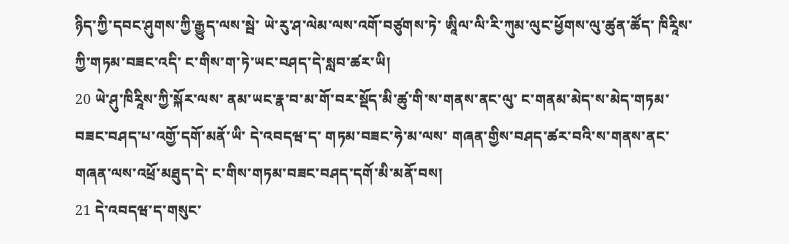ཉིད་ཀྱི་དབང་ཤུགས་ཀྱི་རྒྱུད་ལས་སྦེ་ ཡེ་རུ་ཤ་ལེམ་ལས་འགོ་བཙུགས་ཏེ་ ཨཱིལ་ལི་རི་ཀུམ་ལུང་ཕྱོགས་ལུ་ཚུན་ཚོད་ ཁིརཱིས་ཀྱི་གཏམ་བཟང་འདི་ ང་གིས་ག་ཏེ་ཡང་བཤད་དེ་སླབ་ཚར་ཡི།
20 ཡེ་ཤུ་ཁིརཱིས་ཀྱི་སྐོར་ལས་ ནམ་ཡང་རྣ་བ་མ་གོ་བར་སྡོད་མི་ཚུ་གི་ས་གནས་ནང་ལུ་ ང་གནམ་མེད་ས་མེད་གཏམ་བཟང་བཤད་པ་འགྱོ་དགོ་མནོ་ཡི་ དེ་འབདཝ་ད་ གཏམ་བཟང་ཧེ་མ་ལས་ གཞན་གྱིས་བཤད་ཚར་བའི་ས་གནས་ནང་ གཞན་ལས་འཕྲོ་མཐུད་དེ་ ང་གིས་གཏམ་བཟང་བཤད་དགོ་མི་མནོ་བས།
21 དེ་འབདཝ་ད་གསུང་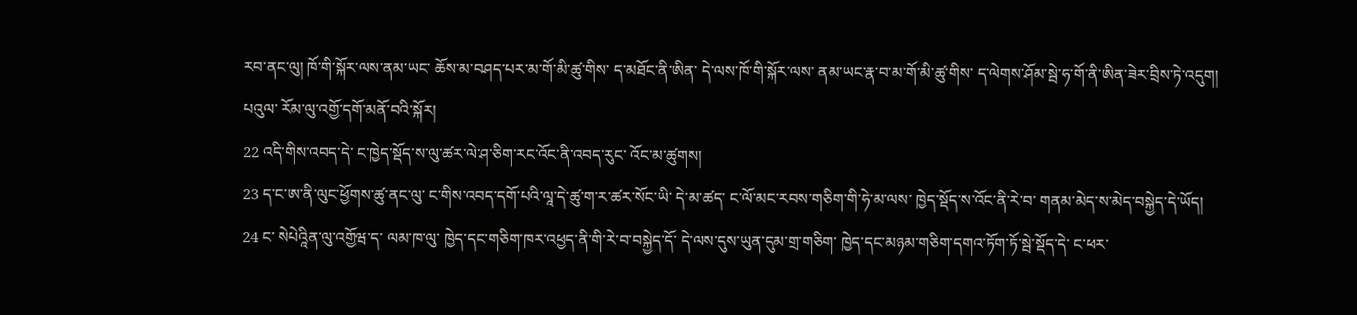རབ་ནང་ལུ། ཁོ་གི་སྐོར་ལས་ནམ་ཡང་ ཆོས་མ་བཤད་པར་མ་གོ་མི་ཚུ་གིས་ ད་མཐོང་ནི་ཨིན་ དེ་ལས་ཁོ་གི་སྐོར་ལས་ ནམ་ཡང་རྣ་བ་མ་གོ་མི་ཚུ་གིས་ ད་ལེགས་ཤོམ་སྦེ་ཧ་གོ་ནི་ཨིན་ཟེར་བྲིས་ཏེ་འདུག།
པའུལ་ རོམ་ལུ་འགྱོ་དགོ་མནོ་བའི་སྐོར།
22 འདི་གིས་འབད་དེ་ ང་ཁྱེད་སྡོད་ས་ལུ་ཚར་ལེ་ཤ་ཅིག་རང་འོང་ནི་འབད་རུང་ འོང་མ་ཚུགས།
23 ད་ང་ཨ་ནི་ལུང་ཕྱོགས་ཚུ་ནང་ལུ་ ང་གིས་འབད་དགོ་པའི་ལཱ་དེ་ཚུ་ག་ར་ཚར་སོང་ཡི་ དེ་མ་ཚད་ ང་ལོ་མང་རབས་གཅིག་གི་ཧེ་མ་ལས་ ཁྱེད་སྡོད་ས་འོང་ནི་རེ་བ་ གནམ་མེད་ས་མེད་བསྐྱེད་དེ་ཡོད།
24 ང་ སེཔེའཱིན་ལུ་འགྱོཝ་ད་ ལམ་ཁ་ལུ་ ཁྱེད་དང་གཅིག་ཁར་འཕྱད་ནི་གི་རེ་བ་བསྐྱེད་དོ་ དེ་ལས་དུས་ཡུན་དུམ་གྲ་གཅིག་ ཁྱེད་དང་མཉམ་གཅིག་དགའ་ཏོག་ཏོ་སྦེ་སྡོད་དེ་ ང་ཕར་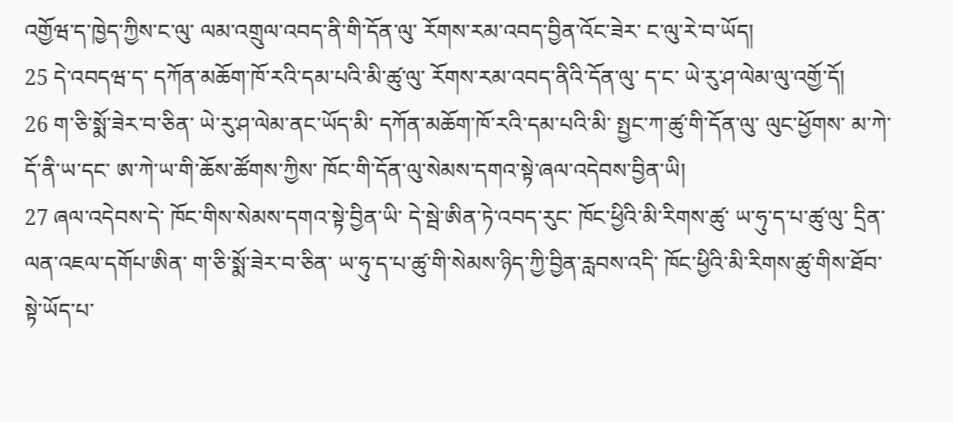འགྱོཝ་ད་ཁྱེད་ཀྱིས་ང་ལུ་ ལམ་འགྲུལ་འབད་ནི་གི་དོན་ལུ་ རོགས་རམ་འབད་བྱིན་འོང་ཟེར་ ང་ལུ་རེ་བ་ཡོད།
25 དེ་འབདཝ་ད་ དཀོན་མཆོག་ཁོ་རའི་དམ་པའི་མི་ཚུ་ལུ་ རོགས་རམ་འབད་ནིའི་དོན་ལུ་ ད་ང་ ཡེ་རུ་ཤ་ལེམ་ལུ་འགྱོ་དོ།
26 ག་ཅི་སྨོ་ཟེར་བ་ཅིན་ ཡེ་རུ་ཤ་ལེམ་ནང་ཡོད་མི་ དཀོན་མཆོག་ཁོ་རའི་དམ་པའི་མི་ སྤྱང་ཀ་ཚུ་གི་དོན་ལུ་ ལུང་ཕྱོགས་ མ་ཀེ་དོ་ནི་ཡ་དང་ ཨ་ཀེ་ཡ་གི་ཆོས་ཚོགས་ཀྱིས་ ཁོང་གི་དོན་ལུ་སེམས་དགའ་སྟེ་ཞལ་འདེབས་བྱིན་ཡི།
27 ཞལ་འདེབས་དེ་ ཁོང་གིས་སེམས་དགའ་སྟེ་བྱིན་ཡི་ དེ་སྦེ་ཨིན་ཏེ་འབད་རུང་ ཁོང་ཕྱིའི་མི་རིགས་ཚུ་ ཡ་ཧུ་ད་པ་ཚུ་ལུ་ དྲིན་ལན་འཇལ་དགོཔ་ཨིན་ ག་ཅི་སྨོ་ཟེར་བ་ཅིན་ ཡ་ཧུ་ད་པ་ཚུ་གི་སེམས་ཉིད་ཀྱི་བྱིན་རླབས་འདི་ ཁོང་ཕྱིའི་མི་རིགས་ཚུ་གིས་ཐོབ་སྟེ་ཡོད་པ་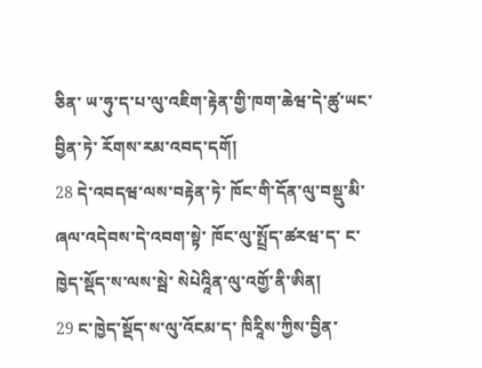ཅིན་ ཡ་ཧུ་ད་པ་ལུ་འཇིག་རྟེན་གྱི་ཁག་ཆེཝ་དེ་ཚུ་ཡང་བྱིན་ཏེ་ རོགས་རམ་འབད་དགོ།
28 དེ་འབདཝ་ལས་བརྟེན་ཏེ་ ཁོང་གི་དོན་ལུ་བསྡུ་མི་ཞལ་འདེབས་དེ་འབག་སྟེ་ ཁོང་ལུ་སྤྲོད་ཚརཝ་ད་ ང་ཁྱེད་སྡོད་ས་ལས་སྦེ་ སེཔེའཱིན་ལུ་འགྱོ་ནི་ཨིན།
29 ང་ཁྱེད་སྡོད་ས་ལུ་འོངམ་ད་ ཁིརཱིས་ཀྱིས་བྱིན་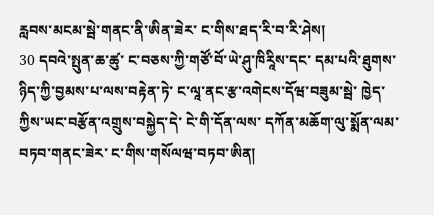རླབས་མངམ་སྦེ་གནང་ནི་ཨིན་ཟེར་ ང་གིས་ཐད་རི་བ་རི་ཤེས།
30 དབའེ་སྤུན་ཆ་ཚུ་ ང་བཅས་ཀྱི་གཙོ་བོ་ཡེ་ཤུ་ཁིརཱིས་དང་ དམ་པའི་ཐུགས་ཉིད་ཀྱི་བྱམས་པ་ལས་བརྟེན་ཏེ་ ང་ལཱ་ནང་རྩ་འགེངས་དོཝ་བཟུམ་སྦེ་ ཁྱེད་ཀྱིས་ཡང་བརྩོན་འགྲུས་བསྐྱེད་དེ་ ངེ་གི་དོན་ལས་ དཀོན་མཆོག་ལུ་སྨོན་ལམ་བཏབ་གནང་ཟེར་ ང་གིས་གསོལཝ་བཏབ་ཨིན།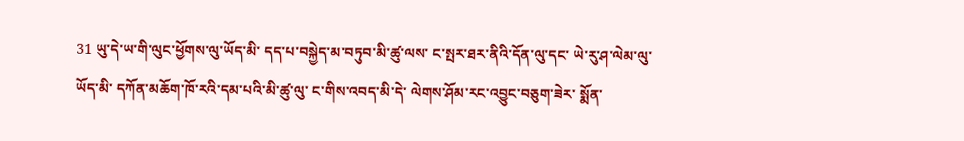31 ཡུ་དེ་ཡ་གི་ལུང་ཕྱོགས་ལུ་ཡོད་མི་ དད་པ་བསྐྱེད་མ་བཏུབ་མི་ཚུ་ལས་ ང་སྤར་ཐར་ནིའི་དོན་ལུ་དང་ ཡེ་རུ་ཤ་ལེམ་ལུ་ཡོད་མི་ དཀོན་མཆོག་ཁོ་རའི་དམ་པའི་མི་ཚུ་ལུ་ ང་གིས་འབད་མི་དེ་ ལེགས་ཤོམ་རང་འབྱུང་བཅུག་ཟེར་ སྨོན་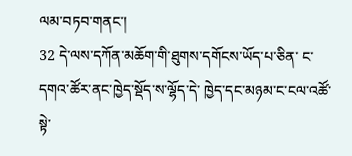ལམ་བཏབ་གནང་།
32 དེ་ལས་དཀོན་མཆོག་གི་ཐུགས་དགོངས་ཡོད་པ་ཅིན་ ང་དགའ་ཚོར་ནང་ཁྱེད་སྡོད་ས་ལྷོད་དེ་ ཁྱེད་དང་མཉམ་ང་ངལ་འཚོ་སྟེ་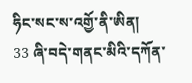ཧིང་སང་ས་འགྱོ་ནི་ཨིན།
33 ཞི་བདེ་གནང་མིའི་དཀོན་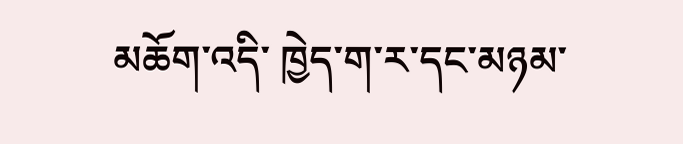མཆོག་འདི་ ཁྱེད་ག་ར་དང་མཉམ་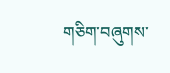གཅིག་བཞུགས་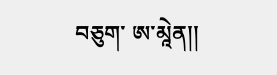བཅུག་ ཨ་མཱེན།།